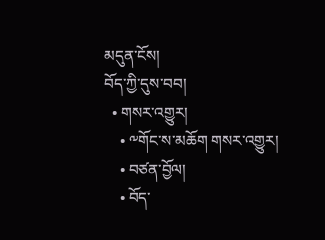མདུན་ངོས།
བོད་ཀྱི་དུས་བབ།
  • གསར་འགྱུར།
    • ༸གོང་ས་མཆོག གསར་འགྱུར།
    • བཙན་བྱོལ།
    • བོད་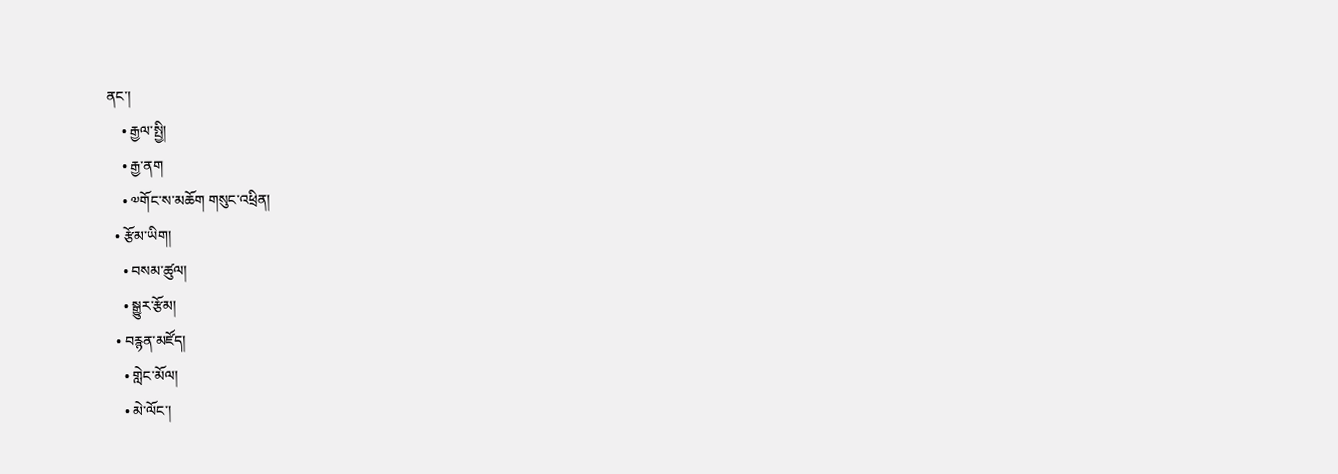ནང་།
    • རྒྱལ་སྤྱི།
    • རྒྱ་ནག
    • ༧གོང་ས་མཆོག གསུང་འཕྲིན།
  • རྩོམ་ཡིག།
    • བསམ་ཚུལ།
    • སྒྱུར་རྩོམ།
  • བརྙན་མཛོད།
    • གླེང་མོལ།
    • མེ་ལོང་།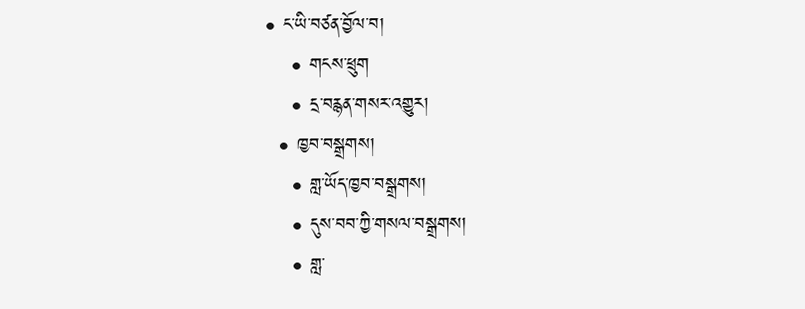• ང་ཡི་བཙན་བྱོལ་བ།
    • གངས་ཕྲུག
    • དྲ་བརྙན་གསར་འགྱུར།
  • ཁྱབ་བསྒྲགས།
    • གླ་ཡོད་ཁྱབ་བསྒྲགས།
    • དུས་བབ་ཀྱི་གསལ་བསྒྲགས།
    • གླ་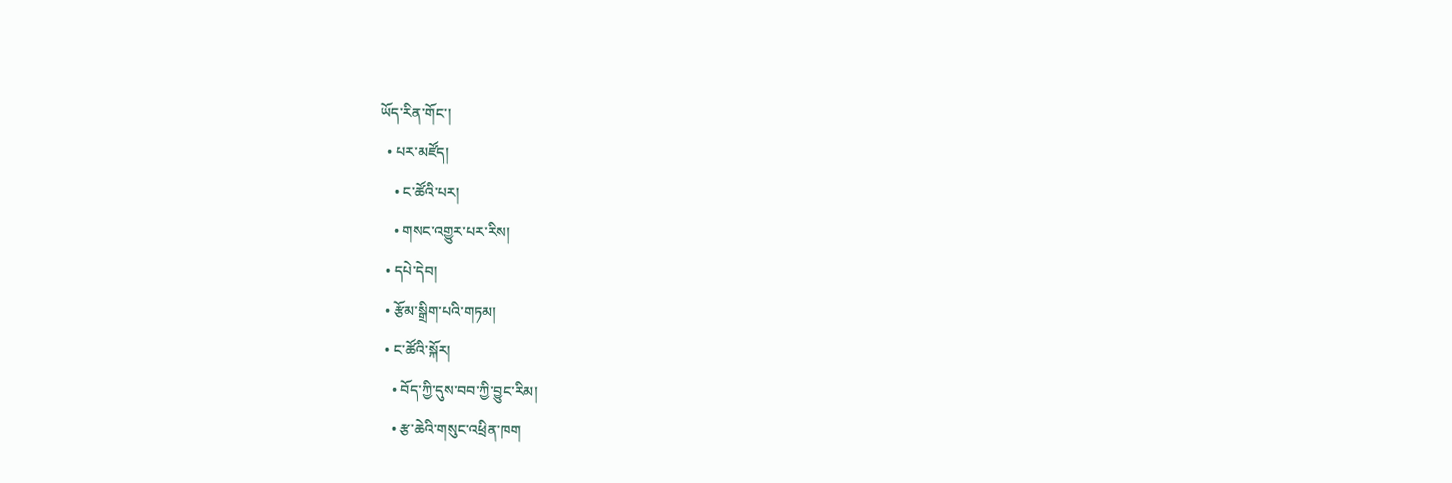ཡོད་རིན་གོང་།
  • པར་མཛོད།
    • ང་ཚོའི་པར།
    • གསང་འགྱུར་པར་རིས།
  • དཔེ་དེབ།
  • རྩོམ་སྒྲིག་པའི་གཏམ།
  • ང་ཚོའི་སྐོར།
    • བོད་ཀྱི་དུས་བབ་ཀྱི་བྱུང་རིམ།
    • རྩ་ཆེའི་གསུང་འཕྲིན་ཁག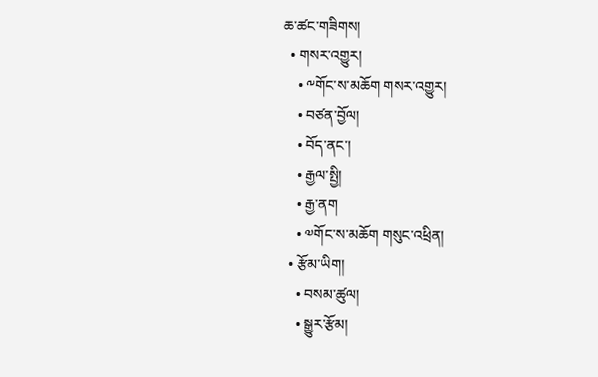ཆ་ཚང་གཟིགས།
  • གསར་འགྱུར།
    • ༸གོང་ས་མཆོག གསར་འགྱུར།
    • བཙན་བྱོལ།
    • བོད་ནང་།
    • རྒྱལ་སྤྱི།
    • རྒྱ་ནག
    • ༧གོང་ས་མཆོག གསུང་འཕྲིན།
  • རྩོམ་ཡིག།
    • བསམ་ཚུལ།
    • སྒྱུར་རྩོམ།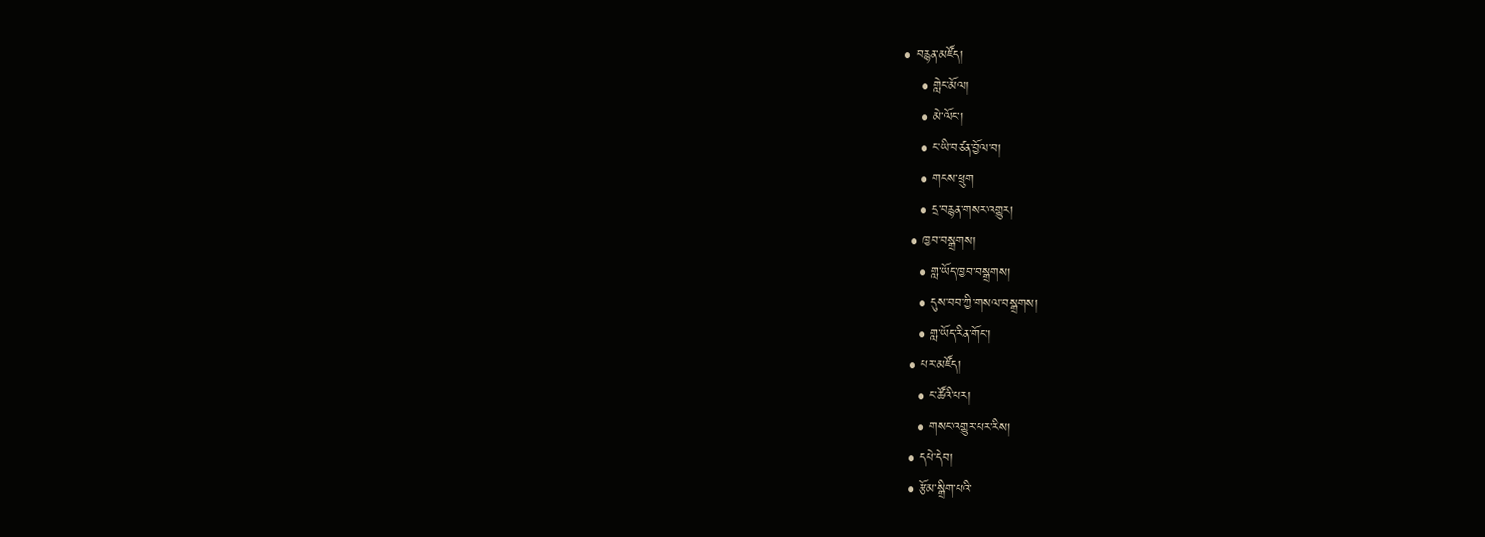• བརྙན་མཛོད།
    • གླེང་མོལ།
    • མེ་ལོང་།
    • ང་ཡི་བཙན་བྱོལ་བ།
    • གངས་ཕྲུག
    • དྲ་བརྙན་གསར་འགྱུར།
  • ཁྱབ་བསྒྲགས།
    • གླ་ཡོད་ཁྱབ་བསྒྲགས།
    • དུས་བབ་ཀྱི་གསལ་བསྒྲགས།
    • གླ་ཡོད་རིན་གོང་།
  • པར་མཛོད།
    • ང་ཚོའི་པར།
    • གསང་འགྱུར་པར་རིས།
  • དཔེ་དེབ།
  • རྩོམ་སྒྲིག་པའི་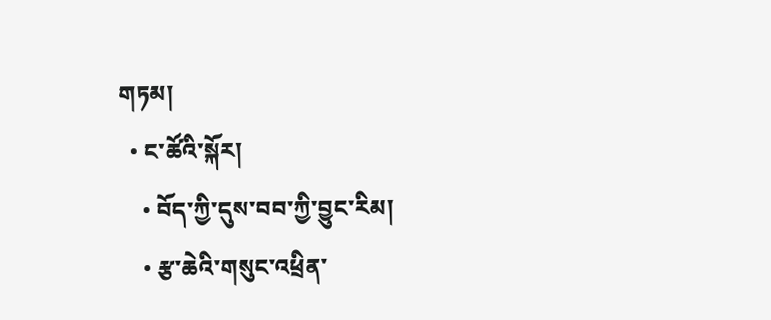གཏམ།
  • ང་ཚོའི་སྐོར།
    • བོད་ཀྱི་དུས་བབ་ཀྱི་བྱུང་རིམ།
    • རྩ་ཆེའི་གསུང་འཕྲིན་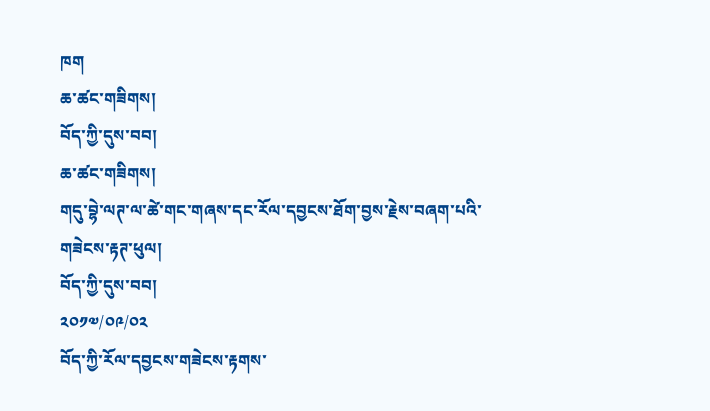ཁག
ཆ་ཚང་གཟིགས།
བོད་ཀྱི་དུས་བབ།
ཆ་ཚང་གཟིགས།
གདུ་བྷེ་ལཊ་ལ་ཚེ་གང་གཞས་དང་རོལ་དབྱངས་ཐོག་བྱས་རྗེས་བཞག་པའི་གཟེངས་རྟཊ་ཕུལ།
བོད་ཀྱི་དུས་བབ།
༢༠༡༧/༠༩/༠༢
བོད་ཀྱི་རོལ་དབྱངས་གཟེངས་རྟགས་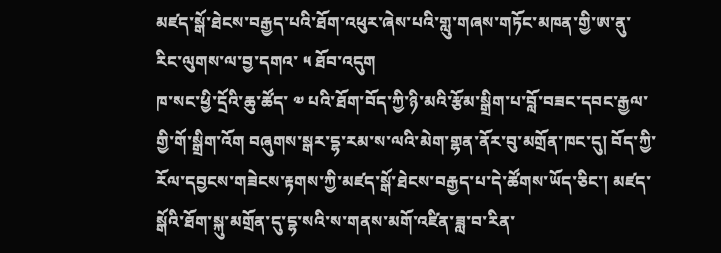མཛད་སྒོ་ཐེངས་བརྒྱད་པའི་ཐོག་འཕུར་ཞེས་པའི་གླུ་གཞས་གཏོང་མཁན་གྱི་ཨ་ནུ་རིང་ལུགས་ལ་བྱ་དགའ་ ༥ ཐོབ་འདུག
ཁ་སང་ཕྱི་དྲོའི་ཆུ་ཚོད་ ༧ པའི་ཐོག་བོད་ཀྱི་ཉི་མའི་རྩོམ་སྒྲིག་པ་བློ་བཟང་དབང་རྒྱལ་གྱི་གོ་སྒྲིག་འོག བཞུགས་སྒར་དྷ་རམ་ས་ལའི་མེག་གྷན་ནོར་བུ་མགྲོན་ཁང་དུ། བོད་ཀྱི་རོལ་དབྱངས་གཟེངས་རྟགས་ཀྱི་མཛད་སྒོ་ཐེངས་བརྒྱད་པ་དེ་ཚོགས་ཡོད་ཅིང་། མཛད་སྒོའི་ཐོག་སྐུ་མགྲོན་དུ་དྷ་སའི་ས་གནས་མགོ་འཛིན་ཟླ་བ་རིན་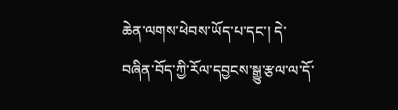ཆེན་ལགས་ཕེབས་ཡོད་པ་དང་། དེ་བཞིན་བོད་ཀྱི་རོལ་དབྱངས་སྒྱུ་རྩལ་ལ་དོ་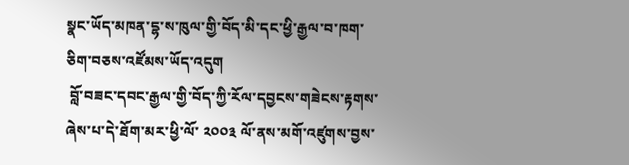སྣང་ཡོད་མཁན་དྷ་ས་ཁུལ་གྱི་བོད་མི་དང་ཕྱི་རྒྱལ་བ་ཁག་ཅིག་བཅས་འཛོམས་ཡོད་འདུག
 བློ་བཟང་དབང་རྒྱལ་གྱི་བོད་ཀྱི་རོལ་དབྱངས་གཟེངས་རྟགས་ཞེས་པ་དེ་ཐོག་མར་ཕྱི་ལོ་ ༢༠༠༣ ལོ་ནས་མགོ་འཛུགས་བྱས་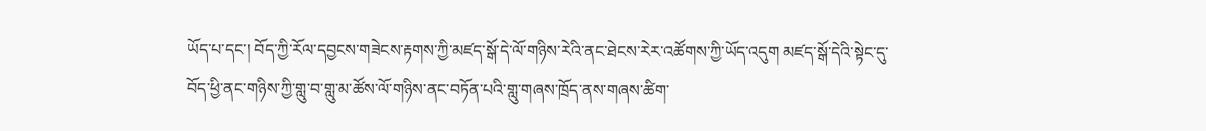ཡོད་པ་དང་། བོད་ཀྱི་རོལ་དབྱངས་གཟེངས་རྟགས་ཀྱི་མཛད་སྒོ་དེ་ལོ་གཉིས་རེའི་ནང་ཐེངས་རེར་འཚོགས་ཀྱི་ཡོད་འདུག མཛད་སྒོ་དེའི་སྟེང་དུ་བོད་ཕྱི་ནང་གཉིས་ཀྱི་གླུ་བ་གླུ་མ་ཚོས་ལོ་གཉིས་ནང་བཏོན་པའི་གླུ་གཞས་ཁྲོད་ནས་གཞས་ཚིག་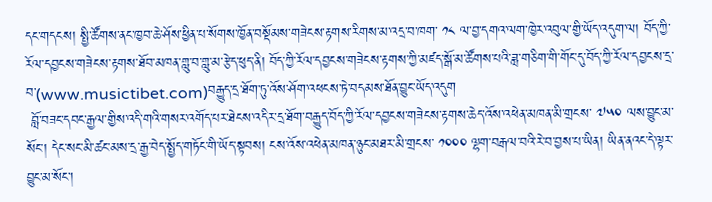དང་གདངས། སྤྱི་ཚོགས་ནང་ཁྱབ་ཆེ་ཤོས་ཕྱིན་པ་སོགས་ཁྱོན་བསྡོམས་གཟེངས་རྟགས་རིགས་མ་འདྲ་བ་ཁག་ ༡༨ ལ་བྱ་དགའ་ལག་ཁྱེར་འབུལ་གྱི་ཡོད་འདུག་ལ། བོད་ཀྱི་རོལ་དབྱངས་གཟེངས་རྟགས་ཐོབ་མཁན་གླུ་བ་གླུ་མ་རྩེད་ཕུད་ནི། བོད་ཀྱི་རོལ་དབྱངས་གཟེངས་རྟགས་ཀྱི་མཛད་སྒོ་མ་ཚོགས་པའི་ཟླ་གཅིག་གི་གོང་དུ་བོད་ཀྱི་རོལ་དབྱངས་དྲ་བ་(www.musictibet.com)བརྒྱུད་དྲ་ཐོག་ཏུ་འོས་ཤོག་འཕངས་ཏེ་བདམས་ཐོན་བྱུང་ཡོད་འདུག
 བློ་བཟང་དབང་རྒྱལ་གྱིས་འདི་གའི་གསར་འགོད་པར་ཐེངས་འདིར་དྲ་ཐོག་བརྒྱུད་བོད་ཀྱི་རོལ་དབྱངས་གཟེངས་རྟགས་ཆེད་འོས་འཕེན་མཁན་མི་གྲངས་ ༧༥༠ ལས་བྱུང་མ་སོང་། དེང་སང་མི་ཚང་མས་དྲ་རྒྱ་བེད་སྤྱོད་གཏོང་གི་ཡོད་སྟབས། ངས་འོས་འཕེན་མཁན་ཉུང་མཐར་མི་གྲངས་ ༡༠༠༠ ལྷག་བརྒལ་བའི་རེ་བ་བྱས་པ་ཡིན། ཡིན་ནའང་དེ་ལྟར་བྱུང་མ་སོང་།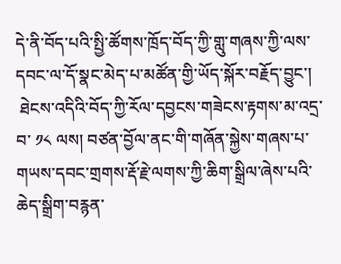དེ་ནི་བོད་པའི་སྤྱི་ཚོགས་ཁྲོད་བོད་ཀྱི་གླུ་གཞས་ཀྱི་ལས་དབང་ལ་དོ་སྣང་མེད་པ་མཚོན་གྱི་ཡོད་སྐོར་བརྗོད་བྱུང་།
 ཐེངས་འདིའི་བོད་ཀྱི་རོལ་དབྱངས་གཟེངས་རྟགས་མ་འདྲ་བ་ ༡༨ ལས། བཙན་བྱོལ་ནང་གི་གཞོན་སྐྱེས་གཞས་པ་གཡས་དབང་གྲགས་རྡོ་རྗེ་ལགས་ཀྱི་ཆིག་སྒྲིལ་ཞེས་པའི་ཆེད་སྒྲིག་བརྙན་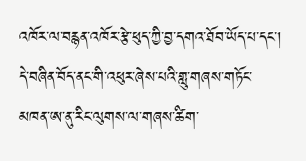འཁོར་ལ་བརྙན་འཁོར་རྩེ་ཕུད་ཀྱི་བྱ་དགའ་ཐོབ་ཡོད་པ་དང་། དེ་བཞིན་བོད་ནང་གི་འཕུར་ཞེས་པའི་གླུ་གཞས་གཏོང་མཁན་ཨ་ནུ་རིང་ལུགས་ལ་གཞས་ཚིག་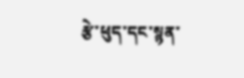རྩེ་ཕུད་དང་སྙན་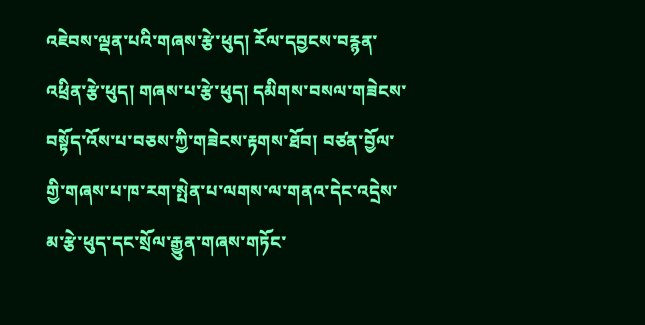འཇེབས་ལྡན་པའི་གཞས་རྩེ་ཕུད། རོལ་དབྱངས་བརྙན་འཕྲིན་རྩེ་ཕུད། གཞས་པ་རྩེ་ཕུད། དམིགས་བསལ་གཟེངས་བསྟོད་འོས་པ་བཅས་ཀྱི་གཟེངས་རྟགས་ཐོབ། བཙན་བྱོལ་གྱི་གཞས་པ་ཁ་རག་སྤེན་པ་ལགས་ལ་གནའ་དེང་འདྲེས་མ་རྩེ་ཕུད་དང་སྲོལ་རྒྱུན་གཞས་གཏོང་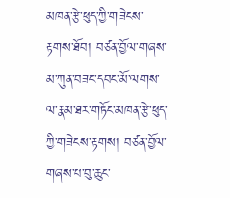མཁན་རྩེ་ཕུད་ཀྱི་གཟེངས་རྟགས་ཐོབ། བཙན་བྱོལ་གཞས་མ་ཀུན་བཟང་དབང་མོ་ལགས་ལ་རྣམ་ཐར་གཏོང་མཁན་རྩེ་ཕུད་ཀྱི་གཟེངས་རྟགས། བཙན་བྱོལ་གཞས་པ་བུ་ཆུང་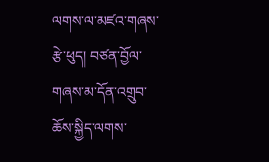ལགས་ལ་མཛའ་གཞས་རྩེ་ཕུད། བཙན་བྱོལ་གཞས་མ་དོན་འགྲུབ་ཆོས་སྐྱིད་ལགས་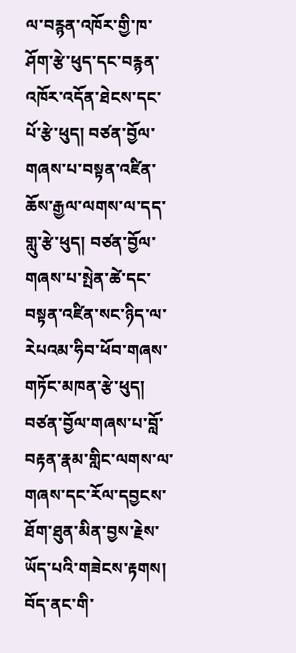ལ་བརྙན་འཁོར་གྱི་ཁ་ཤོག་རྩེ་ཕུད་དང་བརྙན་འཁོར་འདོན་ཐེངས་དང་པོ་རྩེ་ཕུད། བཙན་བྱོལ་གཞས་པ་བསྟན་འཛིན་ཆོས་རྒྱལ་ལགས་ལ་དད་གླུ་རྩེ་ཕུད། བཙན་བྱོལ་གཞས་པ་སྤེན་ཚེ་དང་བསྟན་འཛིན་སང་ཉིད་ལ་རེཔའམ་ཧིབ་ཕོབ་གཞས་གཏོང་མཁན་རྩེ་ཕུད། བཙན་བྱོལ་གཞས་པ་བློ་བརྟན་རྣམ་གླིང་ལགས་ལ་གཞས་དང་རོལ་དབྱངས་ཐོག་ཐུན་མིན་བྱས་རྗེས་ཡོད་པའི་གཟེངས་རྟགས། བོད་ནང་གི་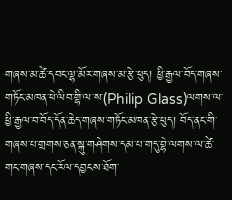གཞས་མ་ཚེ་དབང་ལྷ་མོར་གཞས་མ་རྩེ་ཕུད། ཕྱི་རྒྱལ་བོད་གཞས་གཏོང་མཁན་ཕེ་ལིབ་གྷི་ལ་ས་(Philip Glass)ལགས་ལ་ཕྱི་རྒྱལ་བ་བོད་དོན་ཆེད་གཞས་གཏོང་མཁན་རྩེ་ཕུད། བོད་ནང་གི་གཞས་པ་གྲགས་ཅན་སྐུ་གཤེགས་དམ་པ་གདུ་བྷེ་ལགས་ལ་ཚེ་གང་གཞས་དང་རོལ་དབྱངས་ཐོག་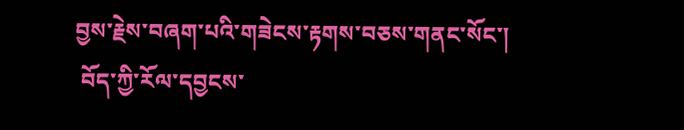བྱས་རྗེས་བཞག་པའི་གཟེངས་རྟགས་བཅས་གནང་སོང་།
 བོད་ཀྱི་རོལ་དབྱངས་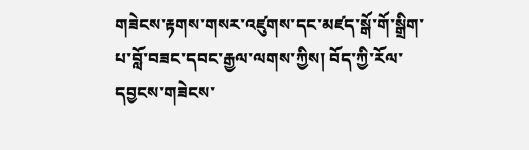གཟེངས་རྟགས་གསར་འཛུགས་དང་མཛད་སྒོ་གོ་སྒྲིག་པ་བློ་བཟང་དབང་རྒྱལ་ལགས་ཀྱིས། བོད་ཀྱི་རོལ་དབྱངས་གཟེངས་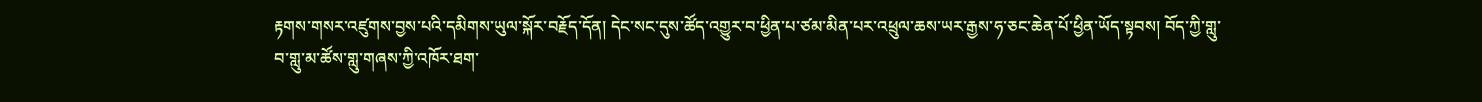རྟགས་གསར་འཛུགས་བྱས་པའི་དམིགས་ཡུལ་སྐོར་བརྗོད་དོན། དེང་སང་དུས་ཚོད་འགྱུར་བ་ཕྱིན་པ་ཙམ་མིན་པར་འཕྲུལ་ཆས་ཡར་རྒྱས་ཧ་ཅང་ཆེན་པོ་ཕྱིན་ཡོད་སྟབས། བོད་ཀྱི་གླུ་བ་གླུ་མ་ཚོས་གླུ་གཞས་ཀྱི་འཁོར་ཐག་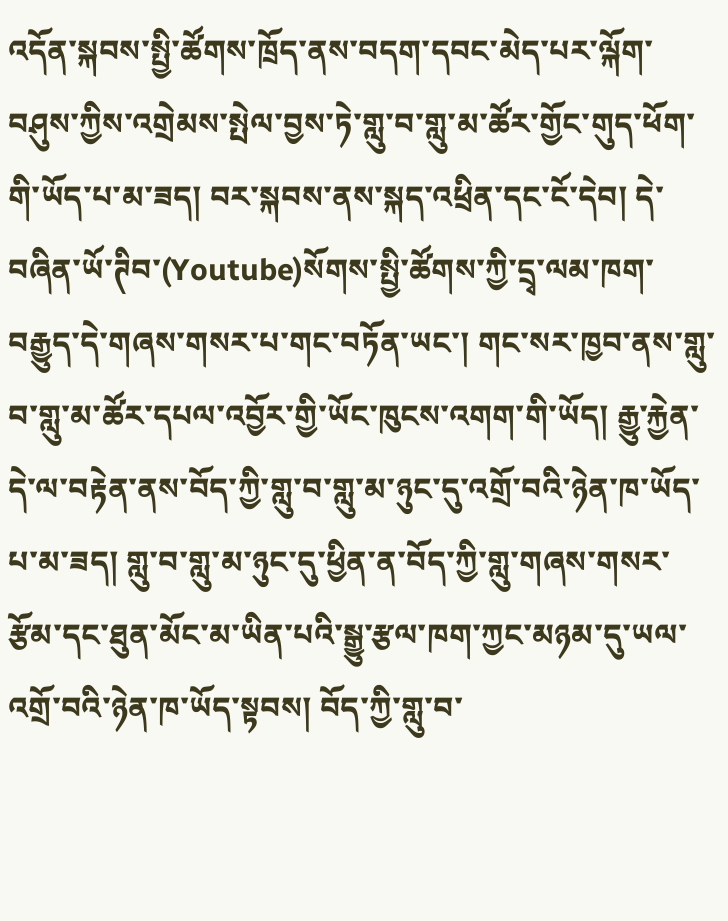འདོན་སྐབས་སྤྱི་ཚོགས་ཁྲོད་ནས་བདག་དབང་མེད་པར་ལྐོག་བཤུས་ཀྱིས་འགྲེམས་སྤེལ་བྱས་ཏེ་གླུ་བ་གླུ་མ་ཚོར་གྱོང་གུད་ཕོག་གི་ཡོད་པ་མ་ཟད། བར་སྐབས་ནས་སྐད་འཕྲིན་དང་ངོ་དེབ། དེ་བཞིན་ཡོ་ཊིབ་(Youtube)སོགས་སྤྱི་ཚོགས་ཀྱི་དྲྭ་ལམ་ཁག་བརྒྱུད་དེ་གཞས་གསར་པ་གང་བཏོན་ཡང་། གང་སར་ཁྱབ་ནས་གླུ་བ་གླུ་མ་ཚོར་དཔལ་འབྱོར་གྱི་ཡོང་ཁུངས་འགག་གི་ཡོད། རྒྱུ་རྐྱེན་དེ་ལ་བརྟེན་ནས་བོད་ཀྱི་གླུ་བ་གླུ་མ་ཉུང་དུ་འགྲོ་བའི་ཉེན་ཁ་ཡོད་པ་མ་ཟད། གླུ་བ་གླུ་མ་ཉུང་དུ་ཕྱིན་ན་བོད་ཀྱི་གླུ་གཞས་གསར་རྩོམ་དང་ཐུན་མོང་མ་ཡིན་པའི་སྒྱུ་རྩལ་ཁག་ཀྱང་མཉམ་དུ་ཡལ་འགྲོ་བའི་ཉེན་ཁ་ཡོད་སྟབས། བོད་ཀྱི་གླུ་བ་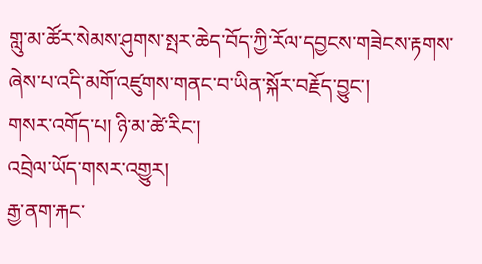གླུ་མ་ཚོར་སེམས་ཤུགས་སྤར་ཆེད་བོད་ཀྱི་རོལ་དབྱངས་གཟེངས་རྟགས་ཞེས་པ་འདི་མགོ་འཛུགས་གནང་བ་ཡིན་སྐོར་བརྗོད་བྱུང་།
གསར་འགོད་པ། ཉི་མ་ཚེ་རིང་།
འབྲེལ་ཡོད་གསར་འགྱུར།
རྒྱ་ནག་རྐང་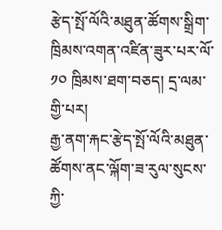རྩེད་སྤོ་ལོའི་མཐུན་ཚོགས་སྒྲིག་ཁྲིམས་འགན་འཛིན་ཟུར་པར་ལོ་ ༡༠ ཁྲིམས་ཐག་བཅད། དྲ་ལམ་གྱི་པར།
རྒྱ་ནག་རྐང་རྩེད་སྤོ་ལོའི་མཐུན་ཚོགས་ནང་ལྐོག་ཟ་རུལ་སུངས་ཀྱི་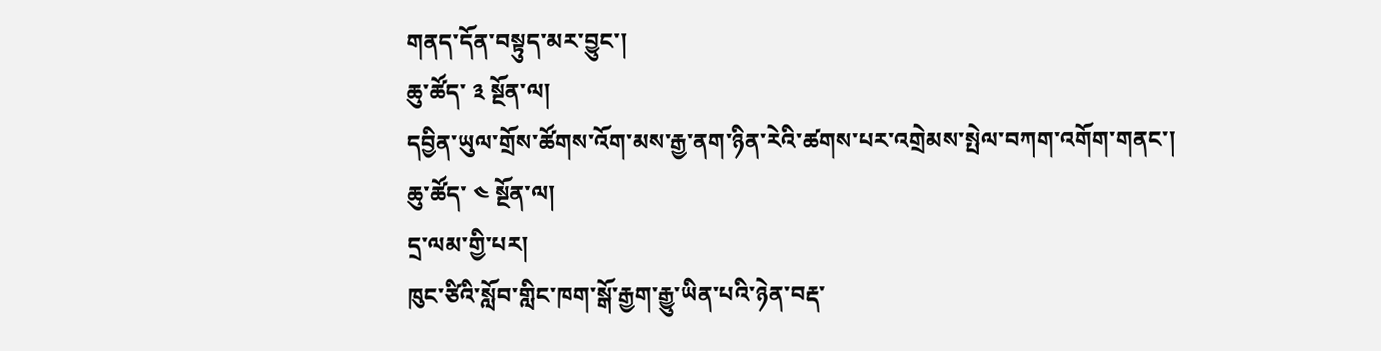གནད་དོན་བསྟུད་མར་བྱུང་།
ཆུ་ཚོད་ ༣ སྔོན་ལ།
དབྱིན་ཡུལ་གྲོས་ཚོགས་འོག་མས་རྒྱ་ནག་ཉིན་རེའི་ཚགས་པར་འགྲེམས་སྤེལ་བཀག་འགོག་གནང་།
ཆུ་ཚོད་ ༤ སྔོན་ལ།
དྲ་ལམ་གྱི་པར།
ཁུང་ཙིའི་སློབ་གླིང་ཁག་སྒོ་རྒྱག་རྒྱུ་ཡིན་པའི་ཉེན་བརྡ་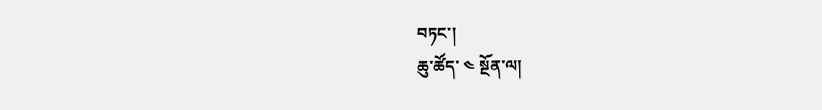བཏང་།
ཆུ་ཚོད་ ༤ སྔོན་ལ།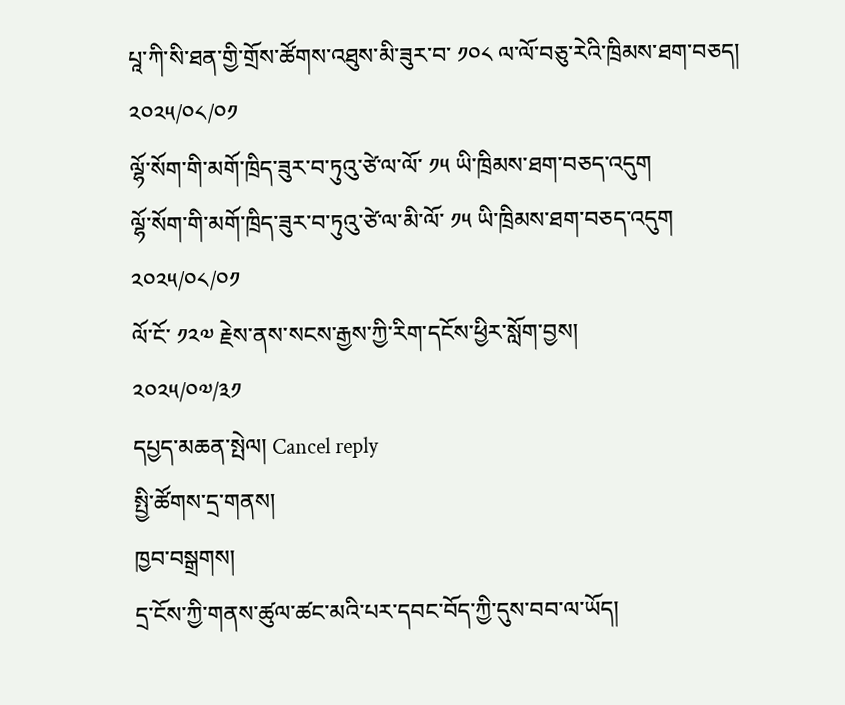པཱ་ཀི་སི་ཐན་གྱི་གྲོས་ཚོགས་འཐུས་མི་ཟུར་བ་ ༡༠༨ ལ་ལོ་བཅུ་རེའི་ཁྲིམས་ཐག་བཅད།
༢༠༢༥/༠༨/༠༡
ལྷོ་སོག་གི་མགོ་ཁྲིད་ཟུར་བ་ཏུའུ་ཙེ་ལ་ལོ་ ༡༥ ཡི་ཁྲིམས་ཐག་བཅད་འདུག
ལྷོ་སོག་གི་མགོ་ཁྲིད་ཟུར་བ་ཏུའུ་ཙེ་ལ་མི་ལོ་ ༡༥ ཡི་ཁྲིམས་ཐག་བཅད་འདུག
༢༠༢༥/༠༨/༠༡
ལོ་ངོ་ ༡༢༧ རྗེས་ནས་སངས་རྒྱས་ཀྱི་རིག་དངོས་ཕྱིར་སློག་བྱས།
༢༠༢༥/༠༧/༣༡
དཔྱད་མཆན་སྤེལ། Cancel reply
སྤྱི་ཚོགས་དྲ་གནས།
ཁྱབ་བསྒྲགས།
དྲ་ངོས་ཀྱི་གནས་ཚུལ་ཚང་མའི་པར་དབང་བོད་ཀྱི་དུས་བབ་ལ་ཡོད།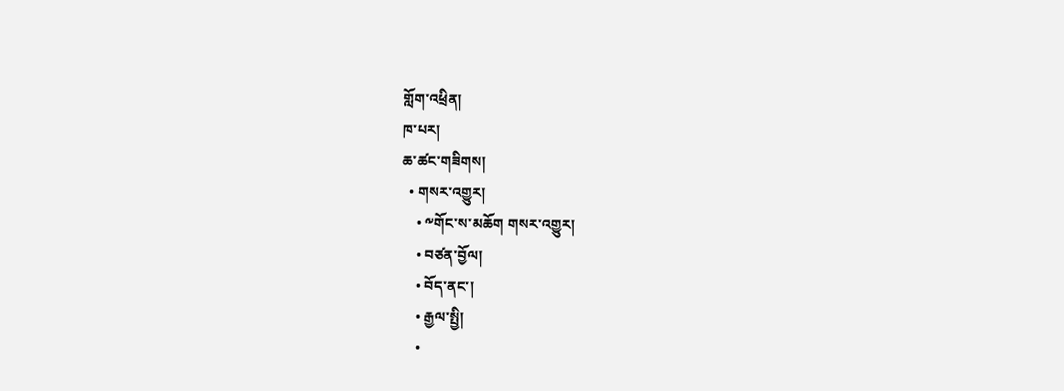གློག་འཕྲིན།
ཁ་པར།
ཆ་ཚང་གཟིགས།
  • གསར་འགྱུར།
    • ༸གོང་ས་མཆོག གསར་འགྱུར།
    • བཙན་བྱོལ།
    • བོད་ནང་།
    • རྒྱལ་སྤྱི།
    •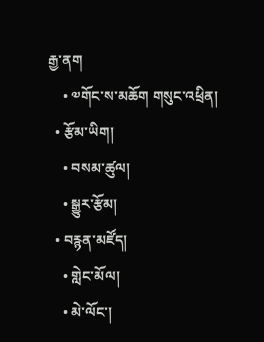རྒྱ་ནག
    • ༧གོང་ས་མཆོག གསུང་འཕྲིན།
  • རྩོམ་ཡིག།
    • བསམ་ཚུལ།
    • སྒྱུར་རྩོམ།
  • བརྙན་མཛོད།
    • གླེང་མོལ།
    • མེ་ལོང་།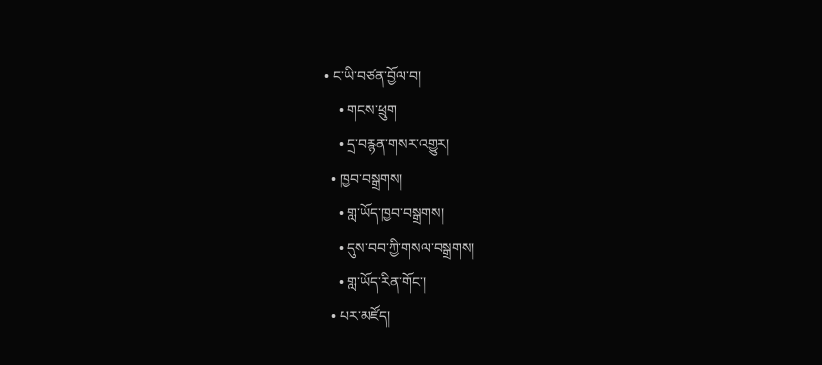• ང་ཡི་བཙན་བྱོལ་བ།
    • གངས་ཕྲུག
    • དྲ་བརྙན་གསར་འགྱུར།
  • ཁྱབ་བསྒྲགས།
    • གླ་ཡོད་ཁྱབ་བསྒྲགས།
    • དུས་བབ་ཀྱི་གསལ་བསྒྲགས།
    • གླ་ཡོད་རིན་གོང་།
  • པར་མཛོད།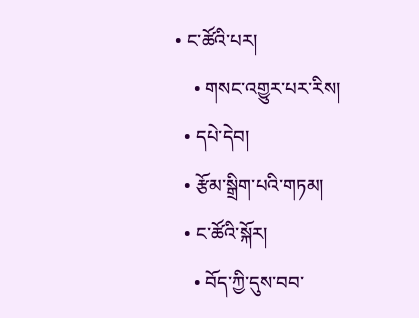• ང་ཚོའི་པར།
    • གསང་འགྱུར་པར་རིས།
  • དཔེ་དེབ།
  • རྩོམ་སྒྲིག་པའི་གཏམ།
  • ང་ཚོའི་སྐོར།
    • བོད་ཀྱི་དུས་བབ་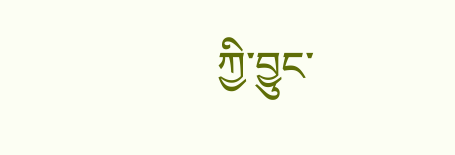ཀྱི་བྱུང་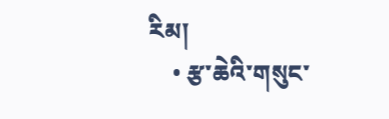རིམ།
    • རྩ་ཆེའི་གསུང་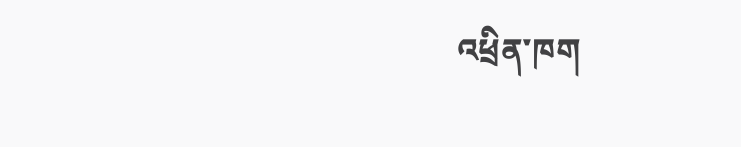འཕྲིན་ཁག